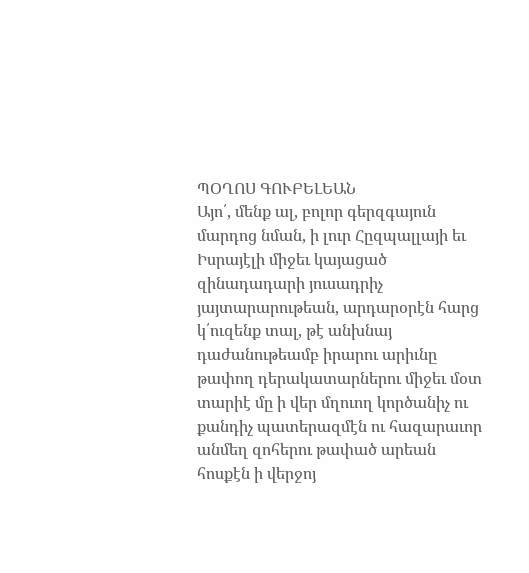ՊՕՂՈՍ ԳՈՒԲԵԼԵԱՆ
Այո՛, մենք ալ, բոլոր գերզգայուն մարդոց նման, ի լուր Հըզպալլայի եւ Իսրայէլի միջեւ կայացած զինադադարի յուսադրիչ յայտարարութեան, արդարօրէն հարց կ՛ուզենք տալ, թէ անխնայ դաժանութեամբ իրարու արիւնը թափող դերակատարներու միջեւ մօտ տարիէ մը ի վեր մղուող կործանիչ ու քանդիչ պատերազմէն ու հազարաւոր անմեղ զոհերու թափած արեան հոսքէն ի վերջոյ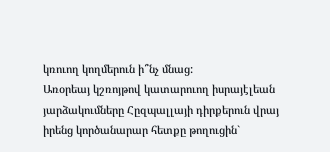կռուող կողմերուն ի՞նչ մնաց:
Առօրեայ կշռոյթով կատարուող իսրայէլեան յարձակումները Հըզպալլայի դիրքերուն վրայ իրենց կործանարար հետքը թողուցին`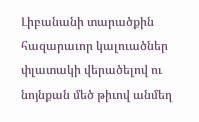Լիբանանի տարածքին հազարաւոր կալուածներ փլատակի վերածելով ու նոյնքան մեծ թիւով անմեղ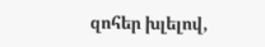զոհեր խլելով,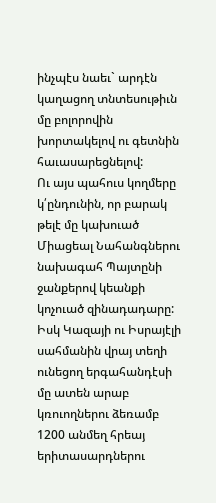ինչպէս նաեւ` արդէն կաղացող տնտեսութիւն մը բոլորովին խորտակելով ու գետնին հաւասարեցնելով:
Ու այս պահուս կողմերը կ՛ընդունին, որ բարակ թելէ մը կախուած Միացեալ Նահանգներու նախագահ Պայտընի ջանքերով կեանքի կոչուած զինադադարը: Իսկ Կազայի ու Իսրայէլի սահմանին վրայ տեղի ունեցող երգահանդէսի մը ատեն արաբ կռուողներու ձեռամբ 1200 անմեղ հրեայ երիտասարդներու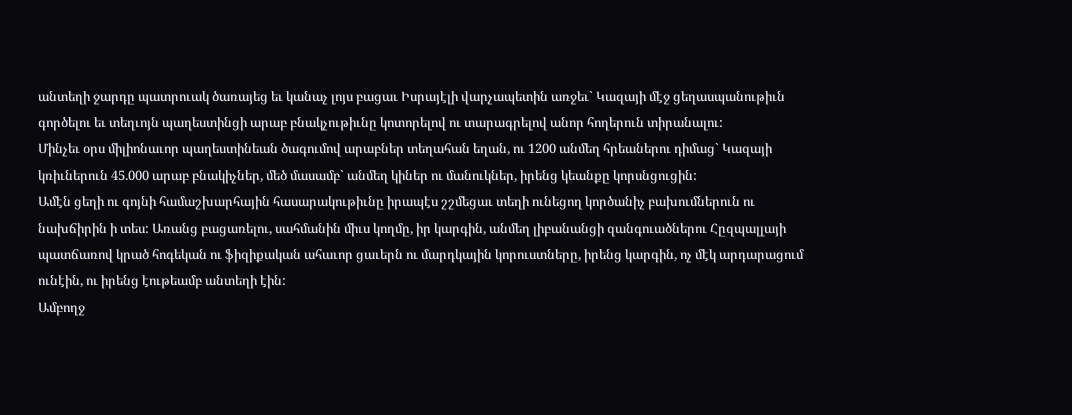անտեղի ջարդը պատրուակ ծառայեց եւ կանաչ լոյս բացաւ Իսրայէլի վարչապետին առջեւ` Կազայի մէջ ցեղասպանութիւն գործելու եւ տեղւոյն պաղեստինցի արաբ բնակչութիւնը կոտորելով ու տարագրելով անոր հողերուն տիրանալու:
Մինչեւ օրս միլիոնաւոր պաղեստինեան ծագումով արաբներ տեղահան եղան, ու 1200 անմեղ հրեաներու դիմաց` Կազայի կռիւներուն 45.000 արաբ բնակիչներ, մեծ մասամբ` անմեղ կիներ ու մանուկներ, իրենց կեանքը կորսնցուցին:
Ամէն ցեղի ու գոյնի համաշխարհային հասարակութիւնը իրապէս շշմեցաւ տեղի ունեցող կործանիչ բախումներուն ու նախճիրին ի տես: Առանց բացառելու, սահմանին միւս կողմը, իր կարգին, անմեղ լիբանանցի զանգուածներու Հըզպալլայի պատճառով կրած հոգեկան ու ֆիզիքական ահաւոր ցաւերն ու մարդկային կորուստները, իրենց կարգին, ոչ մէկ արդարացում ունէին, ու իրենց էութեամբ անտեղի էին:
Ամբողջ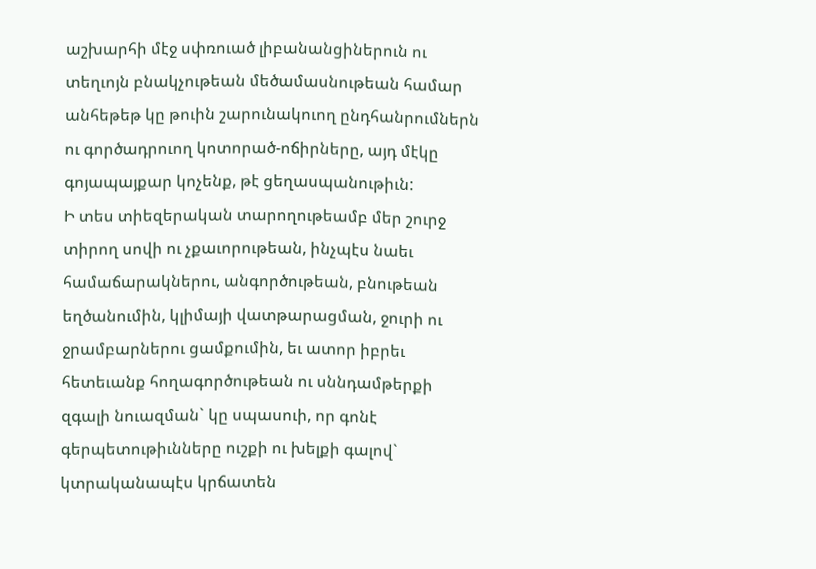աշխարհի մէջ սփռուած լիբանանցիներուն ու տեղւոյն բնակչութեան մեծամասնութեան համար անհեթեթ կը թուին շարունակուող ընդհանրումներն ու գործադրուող կոտորած-ոճիրները, այդ մէկը գոյապայքար կոչենք, թէ ցեղասպանութիւն:
Ի տես տիեզերական տարողութեամբ մեր շուրջ տիրող սովի ու չքաւորութեան, ինչպէս նաեւ համաճարակներու, անգործութեան, բնութեան եղծանումին, կլիմայի վատթարացման, ջուրի ու ջրամբարներու ցամքումին, եւ ատոր իբրեւ հետեւանք հողագործութեան ու սննդամթերքի զգալի նուազման` կը սպասուի, որ գոնէ գերպետութիւնները ուշքի ու խելքի գալով` կտրականապէս կրճատեն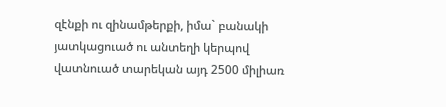զէնքի ու զինամթերքի, իմա` բանակի յատկացուած ու անտեղի կերպով վատնուած տարեկան այդ 2500 միլիառ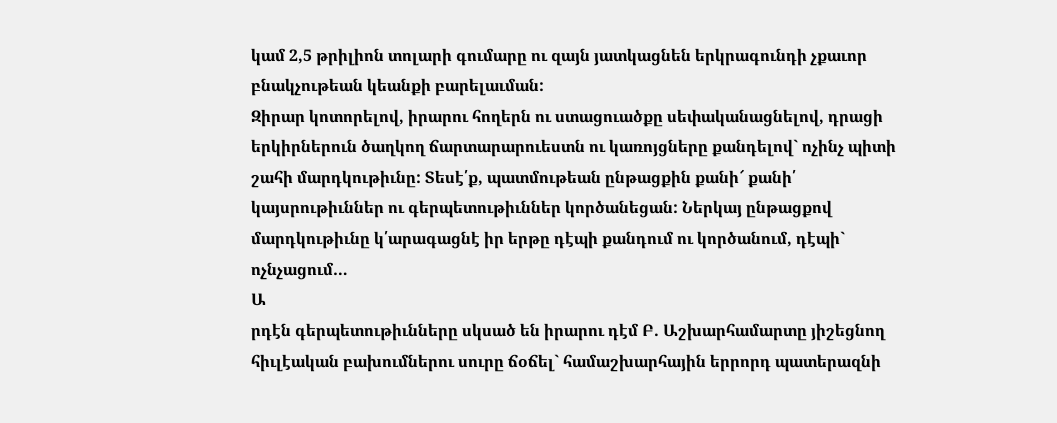կամ 2,5 թրիլիոն տոլարի գումարը ու զայն յատկացնեն երկրագունդի չքաւոր բնակչութեան կեանքի բարելաւման:
Զիրար կոտորելով, իրարու հողերն ու ստացուածքը սեփականացնելով, դրացի երկիրներուն ծաղկող ճարտարարուեստն ու կառոյցները քանդելով` ոչինչ պիտի շահի մարդկութիւնը: Տեսէ՛ք, պատմութեան ընթացքին քանի՜ քանի՛ կայսրութիւններ ու գերպետութիւններ կործանեցան: Ներկայ ընթացքով մարդկութիւնը կ՛արագացնէ իր երթը դէպի քանդում ու կործանում, դէպի` ոչնչացում…
Ա
րդէն գերպետութիւնները սկսած են իրարու դէմ Բ. Աշխարհամարտը յիշեցնող հիւլէական բախումներու սուրը ճօճել` համաշխարհային երրորդ պատերազնի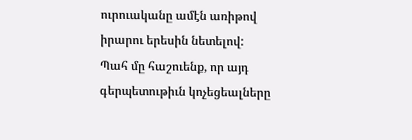ուրուականը ամէն առիթով իրարու երեսին նետելով:
Պահ մը հաշուենք, որ այդ գերպետութիւն կոչեցեալները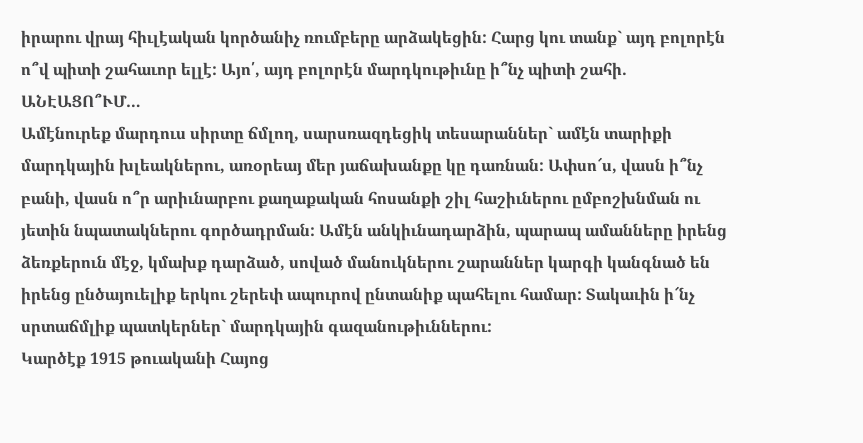իրարու վրայ հիւլէական կործանիչ ռումբերը արձակեցին: Հարց կու տանք` այդ բոլորէն ո՞վ պիտի շահաւոր ելլէ: Այո՛, այդ բոլորէն մարդկութիւնը ի՞նչ պիտի շահի. ԱՆԷԱՑՈ՞ՒՄ…
Ամէնուրեք մարդուս սիրտը ճմլող, սարսռազդեցիկ տեսարաններ` ամէն տարիքի մարդկային խլեակներու, առօրեայ մեր յաճախանքը կը դառնան: Ափսո՜ս, վասն ի՞նչ բանի, վասն ո՞ր արիւնարբու քաղաքական հոսանքի շիլ հաշիւներու ըմբոշխնման ու յետին նպատակներու գործադրման: Ամէն անկիւնադարձին, պարապ ամանները իրենց ձեռքերուն մէջ, կմախք դարձած, սոված մանուկներու շարաններ կարգի կանգնած են իրենց ընծայուելիք երկու շերեփ ապուրով ընտանիք պահելու համար: Տակաւին ի՜նչ սրտաճմլիք պատկերներ` մարդկային գազանութիւններու:
Կարծէք 1915 թուականի Հայոց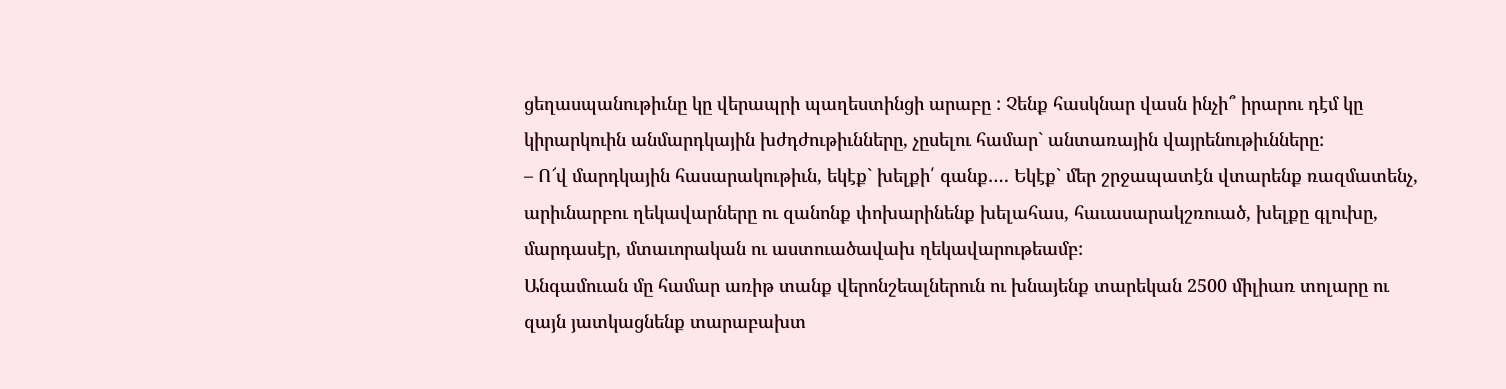ցեղասպանութիւնը կը վերապրի պաղեստինցի արաբը : Չենք հասկնար վասն ինչի՞ իրարու դէմ կը կիրարկուին անմարդկային խժդժութիւնները, չըսելու համար` անտառային վայրենութիւնները:
– Ո՜վ մարդկային հասարակութիւն, եկէք` խելքի՛ գանք…. Եկէք` մեր շրջապատէն վտարենք ռազմատենչ, արիւնարբու ղեկավարները ու զանոնք փոխարինենք խելահաս, հաւասարակշռուած, խելքը գլուխը, մարդասէր, մտաւորական ու աստուածավախ ղեկավարութեամբ:
Անգամուան մը համար առիթ տանք վերոնշեալներուն ու խնայենք տարեկան 2500 միլիառ տոլարը ու զայն յատկացնենք տարաբախտ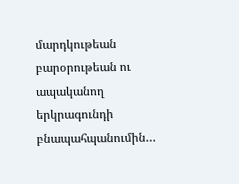մարդկութեան բարօրութեան ու ապականող երկրագունդի բնապահպանումին…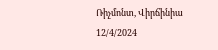Ռիչմոնտ, Վիրճինիա
12/4/2024